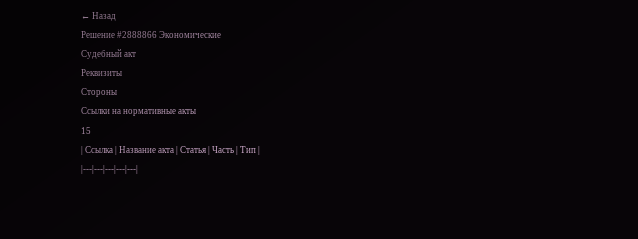← Назад
Решение #2888866 Экономические
Судебный акт
Реквизиты
Стороны
Ссылки на нормативные акты
15
| Ссылка | Название акта | Статья | Часть | Тип |
|---|---|---|---|---|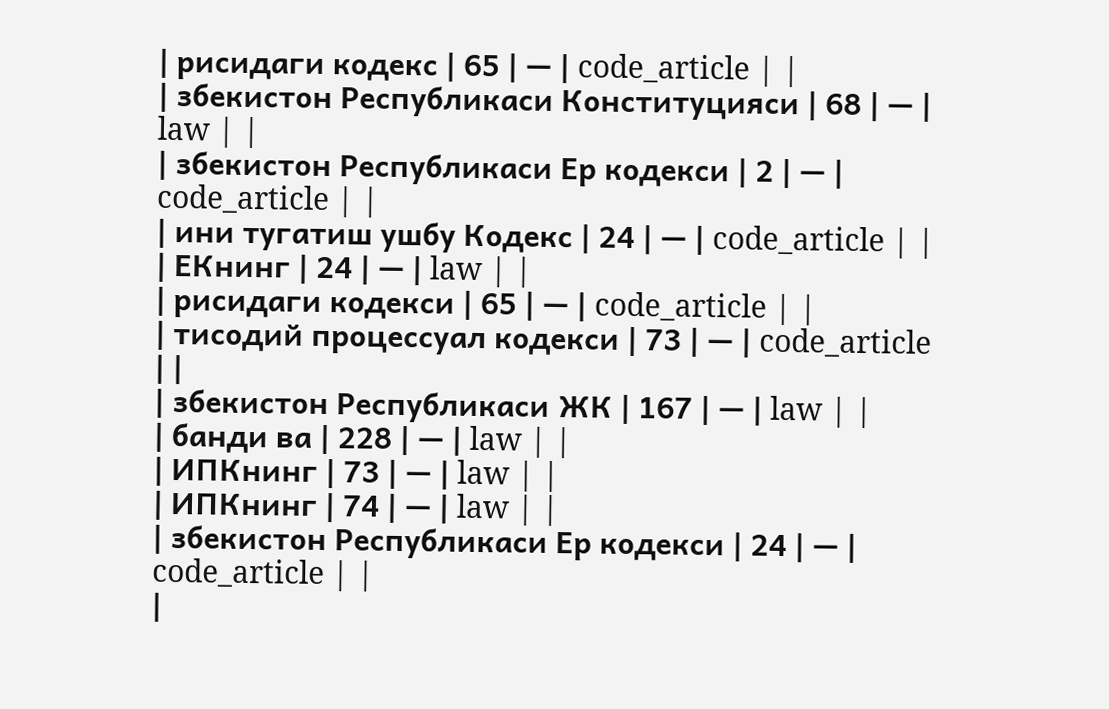| рисидаги кодекс | 65 | — | code_article | |
| збекистон Республикаси Конституцияси | 68 | — | law | |
| збекистон Республикаси Ер кодекси | 2 | — | code_article | |
| ини тугатиш ушбу Кодекс | 24 | — | code_article | |
| ЕКнинг | 24 | — | law | |
| рисидаги кодекси | 65 | — | code_article | |
| тисодий процессуал кодекси | 73 | — | code_article | |
| збекистон Республикаси ЖК | 167 | — | law | |
| банди ва | 228 | — | law | |
| ИПКнинг | 73 | — | law | |
| ИПКнинг | 74 | — | law | |
| збекистон Республикаси Ер кодекси | 24 | — | code_article | |
|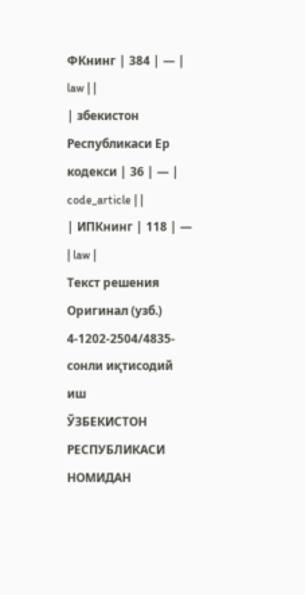ФКнинг | 384 | — | law | |
| збекистон Республикаси Ер кодекси | 36 | — | code_article | |
| ИПКнинг | 118 | — | law |
Текст решения
Оригинал (узб.)
4-1202-2504/4835-сонли иқтисодий иш
ЎЗБЕКИСТОН РЕСПУБЛИКАСИ НОМИДАН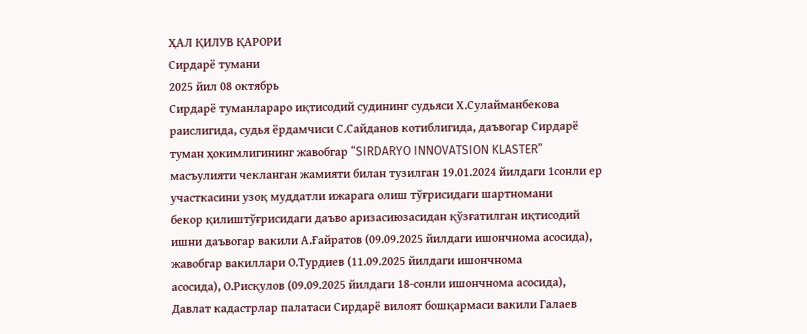ҲАЛ ҚИЛУВ ҚАРОРИ
Сирдарё тумани
2025 йил 08 октябрь
Сирдарё туманлараро иқтисодий судининг судьяси Х.Сулайманбекова
раислигида, судья ёрдамчиси С.Сайданов котиблигида, даъвогар Сирдарё
туман ҳокимлигининг жавобгар “SIRDARYO INNOVATSION KLASTER”
масъулияти чекланган жамияти билан тузилган 19.01.2024 йилдаги 1сонли ер участкасини узоқ муддатли ижарага олиш тўғрисидаги шартномани
бекор қилиштўғрисидаги даъво аризасиюзасидан қўзғатилган иқтисодий
ишни даъвогар вакили А.Ғайратов (09.09.2025 йилдаги ишончнома асосида),
жавобгар вакиллари О.Турдиев (11.09.2025 йилдаги ишончнома
асосида), О.Рисқулов (09.09.2025 йилдаги 18-сонли ишончнома асосида),
Давлат кадастрлар палатаси Сирдарё вилоят бошқармаси вакили Галаев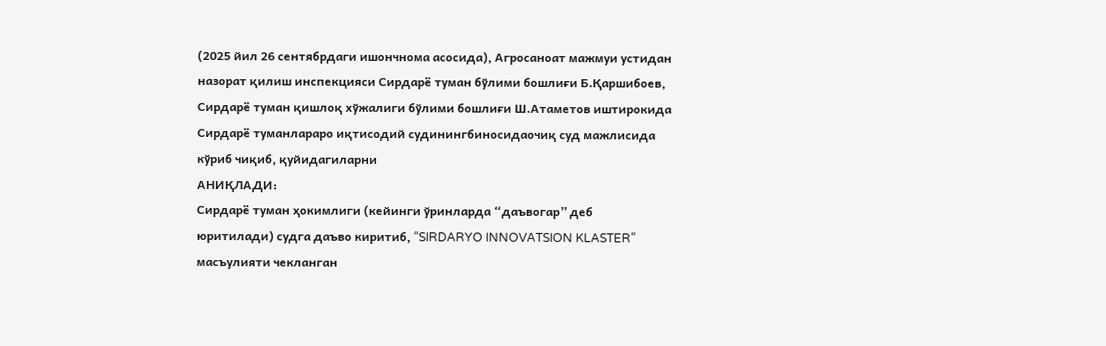(2025 йил 26 сентябрдаги ишончнома асосида), Агросаноат мажмуи устидан
назорат қилиш инспекцияси Сирдарё туман бўлими бошлиғи Б.Қаршибоев,
Сирдарё туман қишлоқ хўжалиги бўлими бошлиғи Ш.Атаметов иштирокида
Сирдарё туманлараро иқтисодий судинингбиносидаочиқ суд мажлисида
кўриб чиқиб, қуйидагиларни
АНИҚЛАДИ:
Сирдарё туман ҳокимлиги (кейинги ўринларда “даъвогар” деб
юритилади) судга даъво киритиб, “SIRDARYO INNOVATSION KLASTER”
масъулияти чекланган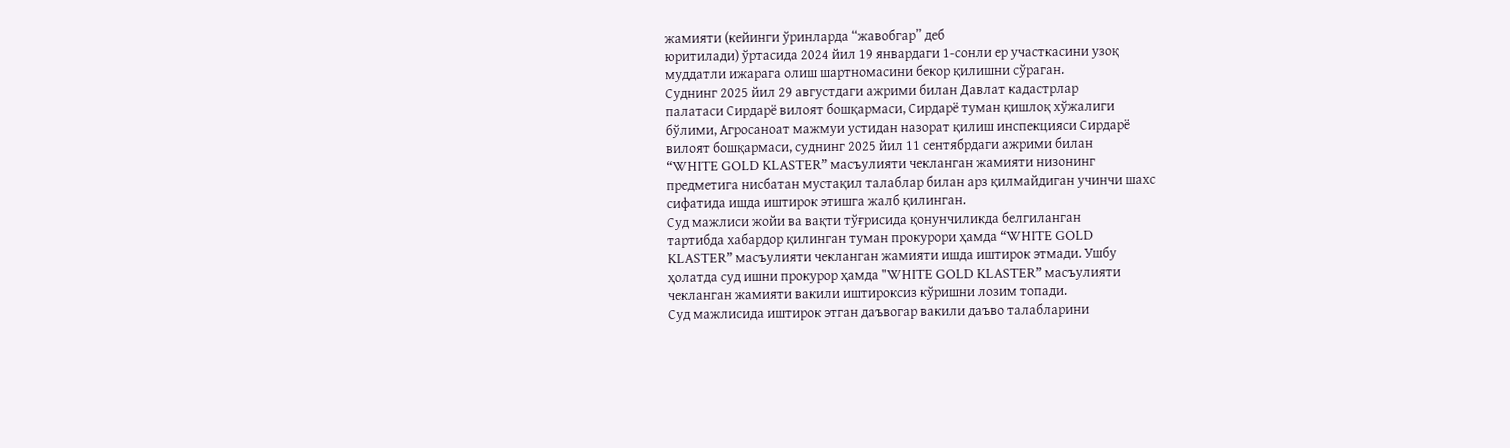жамияти (кейинги ўринларда “жавобгар” деб
юритилади) ўртасида 2024 йил 19 январдаги 1-сонли ер участкасини узоқ
муддатли ижарага олиш шартномасини бекор қилишни сўраган.
Суднинг 2025 йил 29 августдаги ажрими билан Давлат кадастрлар
палатаси Сирдарё вилоят бошқармаси, Сирдарё туман қишлоқ хўжалиги
бўлими, Агросаноат мажмуи устидан назорат қилиш инспекцияси Сирдарё
вилоят бошқармаси, суднинг 2025 йил 11 сентябрдаги ажрими билан
“WHITE GOLD KLASTER” масъулияти чекланган жамияти низонинг
предметига нисбатан мустақил талаблар билан арз қилмайдиган учинчи шахс
сифатида ишда иштирок этишга жалб қилинган.
Суд мажлиси жойи ва вақти тўғрисида қонунчиликда белгиланган
тартибда хабардор қилинган туман прокурори ҳамда “WHITE GOLD
KLASTER” масъулияти чекланган жамияти ишда иштирок этмади. Ушбу
ҳолатда суд ишни прокурор ҳамда "WHITE GOLD KLASTER” масъулияти
чекланган жамияти вакили иштироксиз кўришни лозим топади.
Суд мажлисида иштирок этган даъвогар вакили даъво талабларини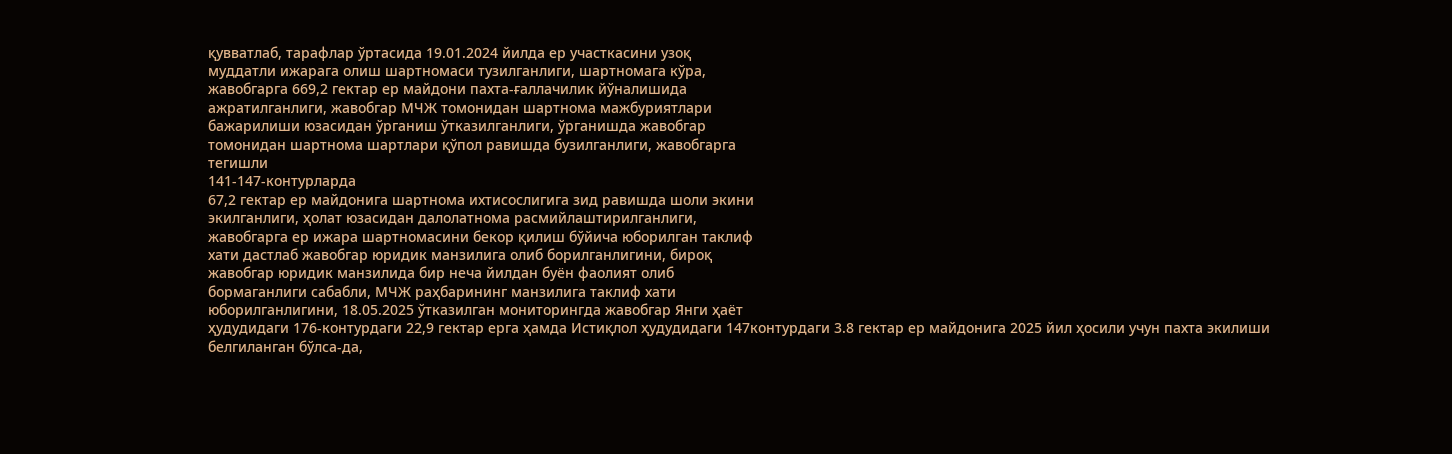қувватлаб, тарафлар ўртасида 19.01.2024 йилда ер участкасини узоқ
муддатли ижарага олиш шартномаси тузилганлиги, шартномага кўра,
жавобгарга 669,2 гектар ер майдони пахта-ғаллачилик йўналишида
ажратилганлиги, жавобгар МЧЖ томонидан шартнома мажбуриятлари
бажарилиши юзасидан ўрганиш ўтказилганлиги, ўрганишда жавобгар
томонидан шартнома шартлари қўпол равишда бузилганлиги, жавобгарга
тегишли
141-147-контурларда
67,2 гектар ер майдонига шартнома ихтисослигига зид равишда шоли экини
экилганлиги, ҳолат юзасидан далолатнома расмийлаштирилганлиги,
жавобгарга ер ижара шартномасини бекор қилиш бўйича юборилган таклиф
хати дастлаб жавобгар юридик манзилига олиб борилганлигини, бироқ
жавобгар юридик манзилида бир неча йилдан буён фаолият олиб
бормаганлиги сабабли, МЧЖ раҳбарининг манзилига таклиф хати
юборилганлигини, 18.05.2025 ўтказилган мониторингда жавобгар Янги ҳаёт
ҳудудидаги 176-контурдаги 22,9 гектар ерга ҳамда Истиқлол ҳудудидаги 147контурдаги 3.8 гектар ер майдонига 2025 йил ҳосили учун пахта экилиши
белгиланган бўлса-да,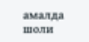амалда шоли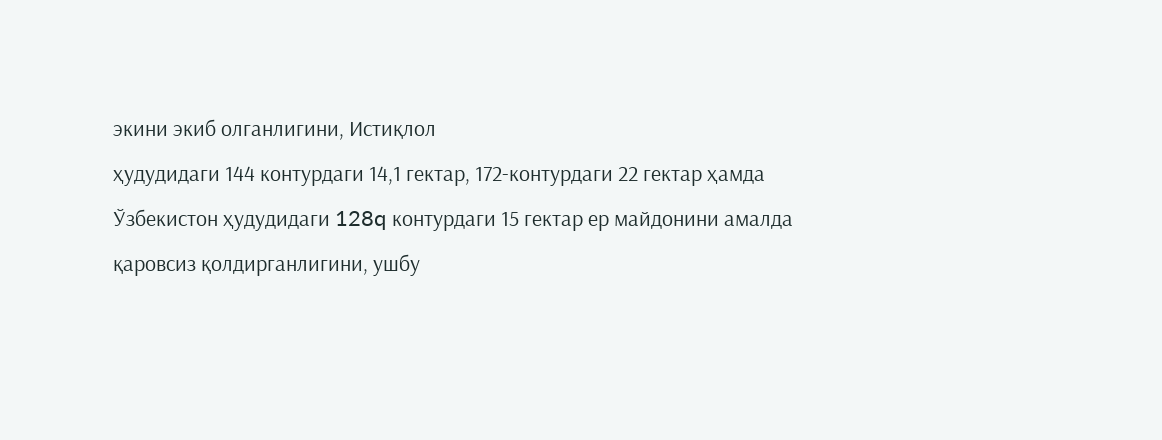экини экиб олганлигини, Истиқлол
ҳудудидаги 144 контурдаги 14,1 гектар, 172-контурдаги 22 гектар ҳамда
Ўзбекистон ҳудудидаги 128q контурдаги 15 гектар ер майдонини амалда
қаровсиз қолдирганлигини, ушбу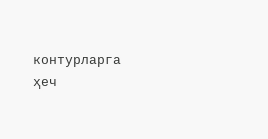контурларга ҳеч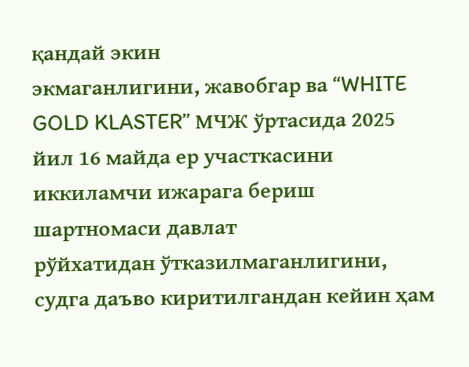қандай экин
экмаганлигини, жавобгар ва “WHITE GOLD KLASTER” МЧЖ ўртасида 2025
йил 16 майда ер участкасини иккиламчи ижарага бериш шартномаси давлат
рўйхатидан ўтказилмаганлигини, судга даъво киритилгандан кейин ҳам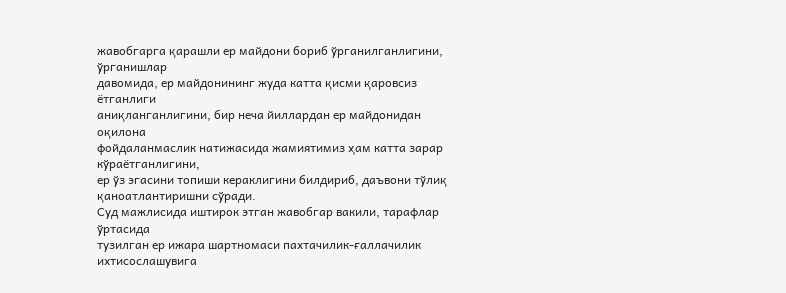жавобгарга қарашли ер майдони бориб ўрганилганлигини, ўрганишлар
давомида, ер майдонининг жуда катта қисми қаровсиз ётганлиги
аниқланганлигини, бир неча йиллардан ер майдонидан оқилона
фойдаланмаслик натижасида жамиятимиз ҳам катта зарар кўраётганлигини,
ер ўз эгасини топиши кераклигини билдириб, даъвони тўлиқ
қаноатлантиришни сўради.
Суд мажлисида иштирок этган жавобгар вакили, тарафлар ўртасида
тузилган ер ижара шартномаси пахтачилик-ғаллачилик ихтисослашувига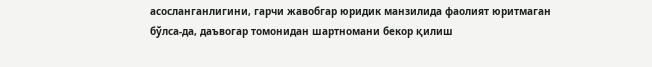асосланганлигини, гарчи жавобгар юридик манзилида фаолият юритмаган
бўлса-да, даъвогар томонидан шартномани бекор қилиш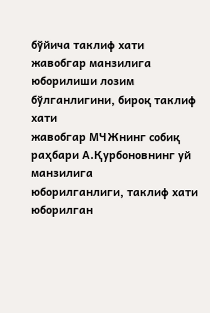бўйича таклиф хати
жавобгар манзилига юборилиши лозим бўлганлигини, бироқ таклиф хати
жавобгар МЧЖнинг собиқ раҳбари А.Қурбоновнинг уй манзилига
юборилганлиги, таклиф хати юборилган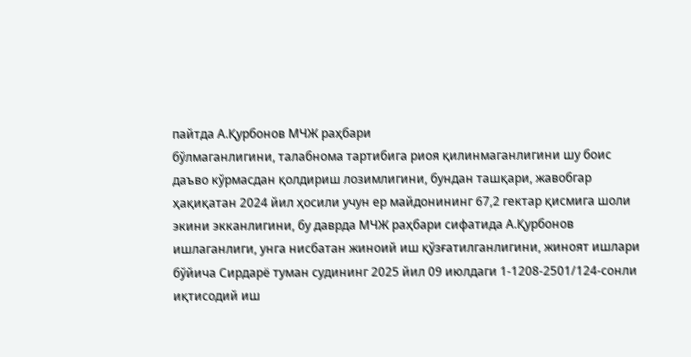пайтда А.Қурбонов МЧЖ раҳбари
бўлмаганлигини, талабнома тартибига риоя қилинмаганлигини шу боис
даъво кўрмасдан қолдириш лозимлигини, бундан ташқари, жавобгар
ҳақиқатан 2024 йил ҳосили учун ер майдонининг 67,2 гектар қисмига шоли
экини экканлигини, бу даврда МЧЖ раҳбари сифатида А.Қурбонов
ишлаганлиги, унга нисбатан жиноий иш қўзғатилганлигини, жиноят ишлари
бўйича Сирдарё туман судининг 2025 йил 09 июлдаги 1-1208-2501/124-сонли
иқтисодий иш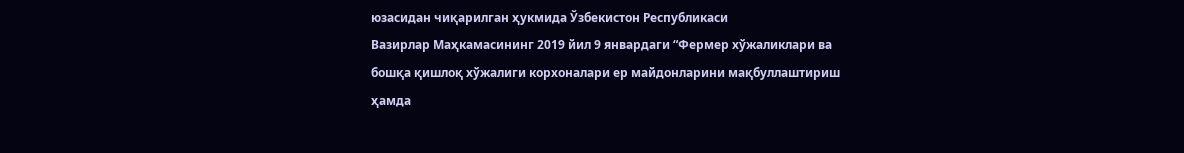юзасидан чиқарилган ҳукмида Ўзбекистон Республикаси
Вазирлар Маҳкамасининг 2019 йил 9 январдаги “Фермер хўжаликлари ва
бошқа қишлоқ хўжалиги корхоналари ер майдонларини мақбуллаштириш
ҳамда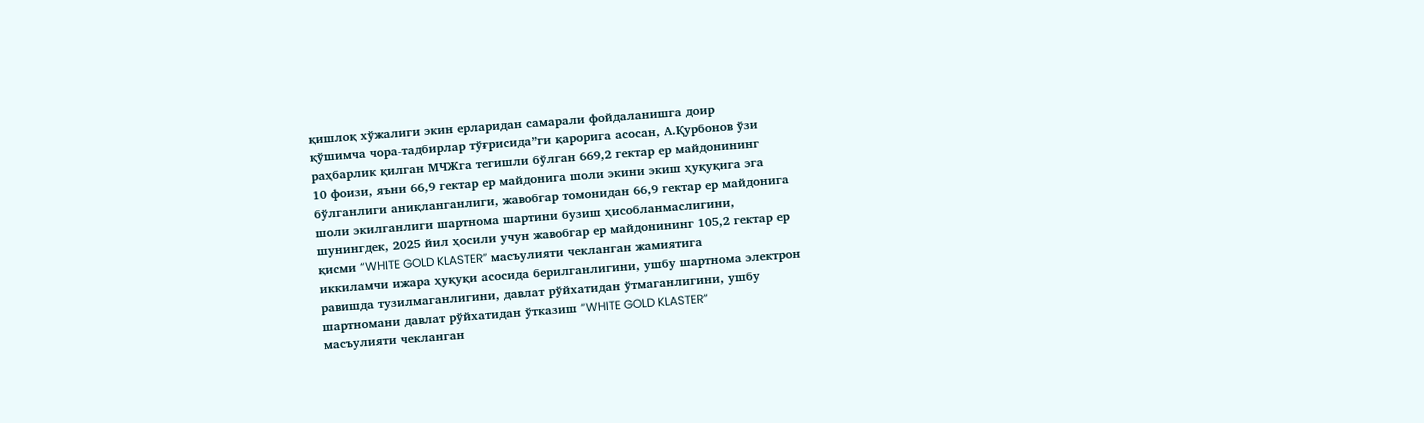қишлоқ хўжалиги экин ерларидан самарали фойдаланишга доир
қўшимча чора-тадбирлар тўғрисида”ги қарорига асосан, А.Қурбонов ўзи
раҳбарлик қилган МЧЖга тегишли бўлган 669,2 гектар ер майдонининг
10 фоизи, яъни 66,9 гектар ер майдонига шоли экини экиш ҳуқуқига эга
бўлганлиги аниқланганлиги, жавобгар томонидан 66,9 гектар ер майдонига
шоли экилганлиги шартнома шартини бузиш ҳисобланмаслигини,
шунингдек, 2025 йил ҳосили учун жавобгар ер майдонининг 105,2 гектар ер
қисми “WHITE GOLD KLASTER” масъулияти чекланган жамиятига
иккиламчи ижара ҳуқуқи асосида берилганлигини, ушбу шартнома электрон
равишда тузилмаганлигини, давлат рўйхатидан ўтмаганлигини, ушбу
шартномани давлат рўйхатидан ўтказиш “WHITE GOLD KLASTER”
масъулияти чекланган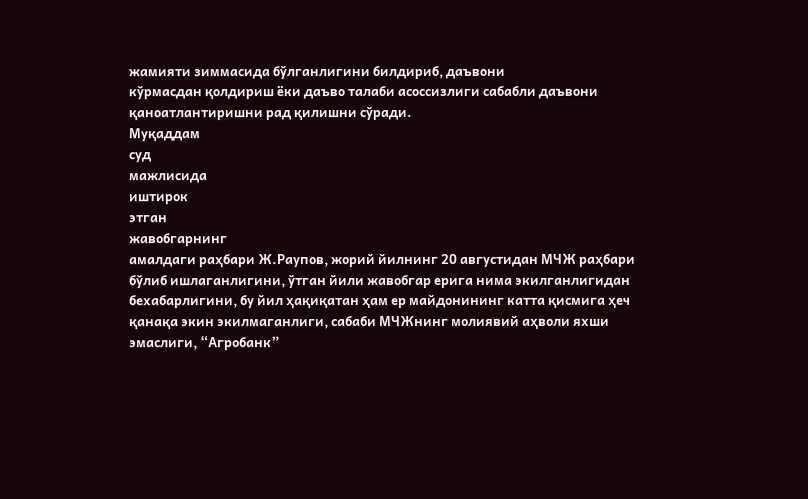жамияти зиммасида бўлганлигини билдириб, даъвони
кўрмасдан қолдириш ёки даъво талаби асоссизлиги сабабли даъвони
қаноатлантиришни рад қилишни сўради.
Муқаддам
суд
мажлисида
иштирок
этган
жавобгарнинг
амалдаги раҳбари Ж.Раупов, жорий йилнинг 20 августидан МЧЖ раҳбари
бўлиб ишлаганлигини, ўтган йили жавобгар ерига нима экилганлигидан
бехабарлигини, бу йил ҳақиқатан ҳам ер майдонининг катта қисмига ҳеч
қанақа экин экилмаганлиги, сабаби МЧЖнинг молиявий аҳволи яхши
эмаслиги, “Агробанк”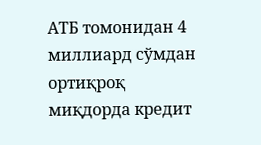АТБ томонидан 4 миллиард сўмдан ортиқроқ
миқдорда кредит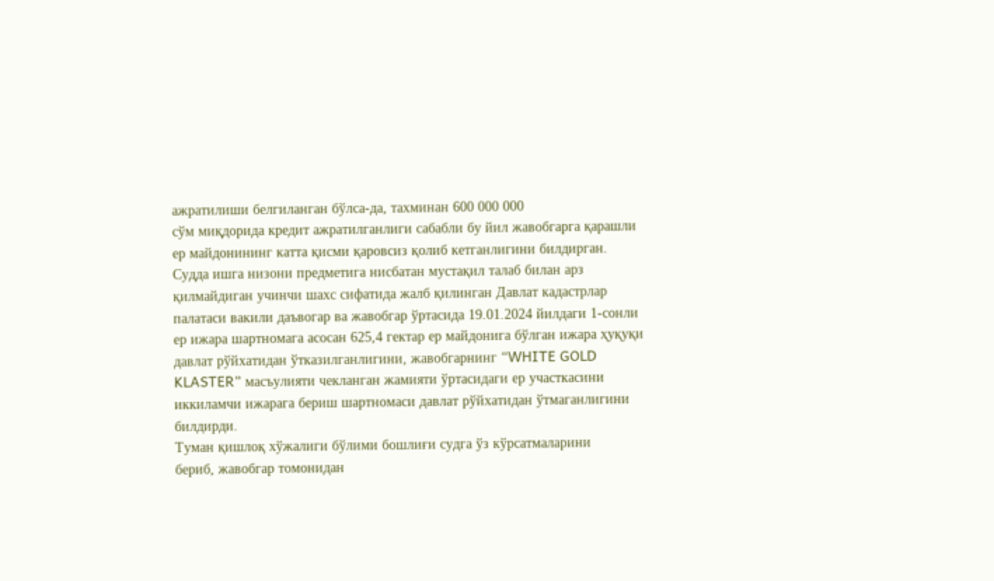ажратилиши белгиланган бўлса-да, тахминан 600 000 000
сўм миқдорида кредит ажратилганлиги сабабли бу йил жавобгарга қарашли
ер майдонининг катта қисми қаровсиз қолиб кетганлигини билдирган.
Судда ишга низони предметига нисбатан мустақил талаб билан арз
қилмайдиган учинчи шахс сифатида жалб қилинган Давлат кадастрлар
палатаси вакили даъвогар ва жавобгар ўртасида 19.01.2024 йилдаги 1-сонли
ер ижара шартномага асосан 625,4 гектар ер майдонига бўлган ижара ҳуқуқи
давлат рўйхатидан ўтказилганлигини, жавобгарнинг “WHITE GOLD
KLASTER” масъулияти чекланган жамияти ўртасидаги ер участкасини
иккиламчи ижарага бериш шартномаси давлат рўйхатидан ўтмаганлигини
билдирди.
Туман қишлоқ хўжалиги бўлими бошлиғи судга ўз кўрсатмаларини
бериб, жавобгар томонидан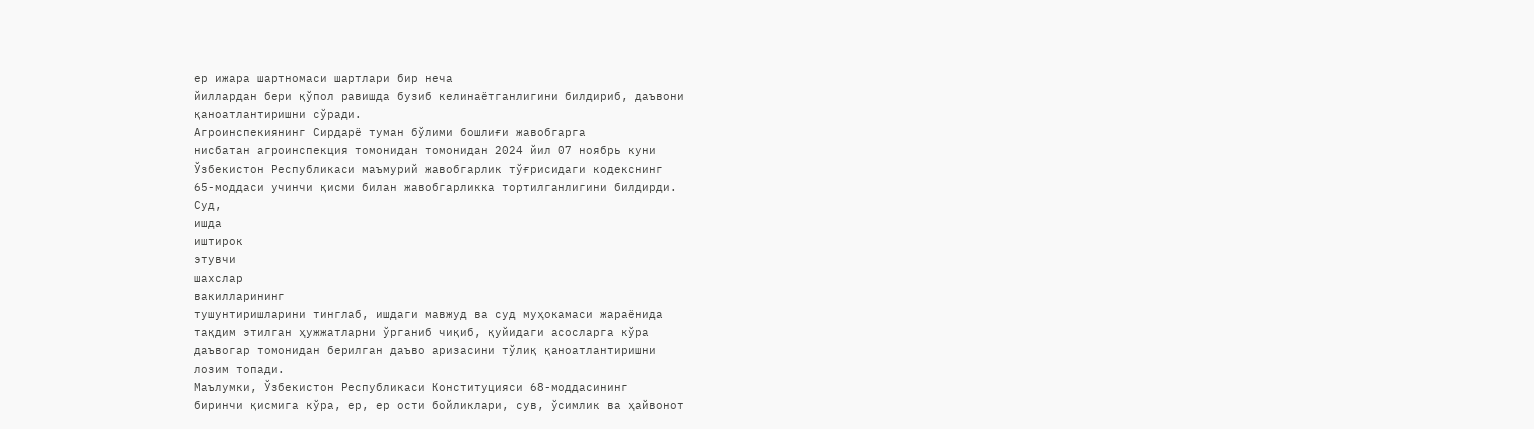ер ижара шартномаси шартлари бир неча
йиллардан бери қўпол равишда бузиб келинаётганлигини билдириб, даъвони
қаноатлантиришни сўради.
Агроинспекиянинг Сирдарё туман бўлими бошлиғи жавобгарга
нисбатан агроинспекция томонидан томонидан 2024 йил 07 ноябрь куни
Ўзбекистон Республикаси маъмурий жавобгарлик тўғрисидаги кодекснинг
65-моддаси учинчи қисми билан жавобгарликка тортилганлигини билдирди.
Суд,
ишда
иштирок
этувчи
шахслар
вакилларининг
тушунтиришларини тинглаб, ишдаги мавжуд ва суд муҳокамаси жараёнида
тақдим этилган ҳужжатларни ўрганиб чиқиб, қуйидаги асосларга кўра
даъвогар томонидан берилган даъво аризасини тўлиқ қаноатлантиришни
лозим топади.
Маълумки, Ўзбекистон Республикаси Конституцияси 68-моддасининг
биринчи қисмига кўра, ер, ер ости бойликлари, сув, ўсимлик ва ҳайвонот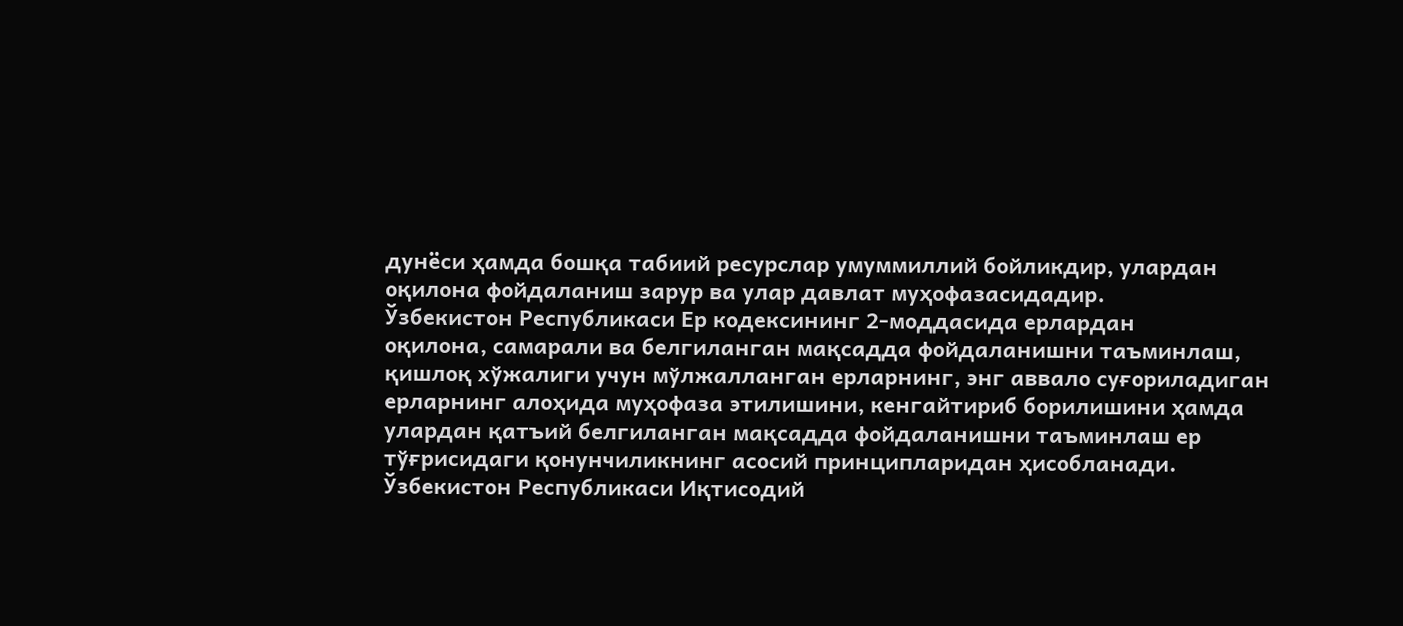дунёси ҳамда бошқа табиий ресурслар умуммиллий бойликдир, улардан
оқилона фойдаланиш зарур ва улар давлат муҳофазасидадир.
Ўзбекистон Республикаси Ер кодексининг 2-моддасида ерлардан
оқилона, самарали ва белгиланган мақсадда фойдаланишни таъминлаш,
қишлоқ хўжалиги учун мўлжалланган ерларнинг, энг аввало суғориладиган
ерларнинг алоҳида муҳофаза этилишини, кенгайтириб борилишини ҳамда
улардан қатъий белгиланган мақсадда фойдаланишни таъминлаш ер
тўғрисидаги қонунчиликнинг асосий принципларидан ҳисобланади.
Ўзбекистон Республикаси Иқтисодий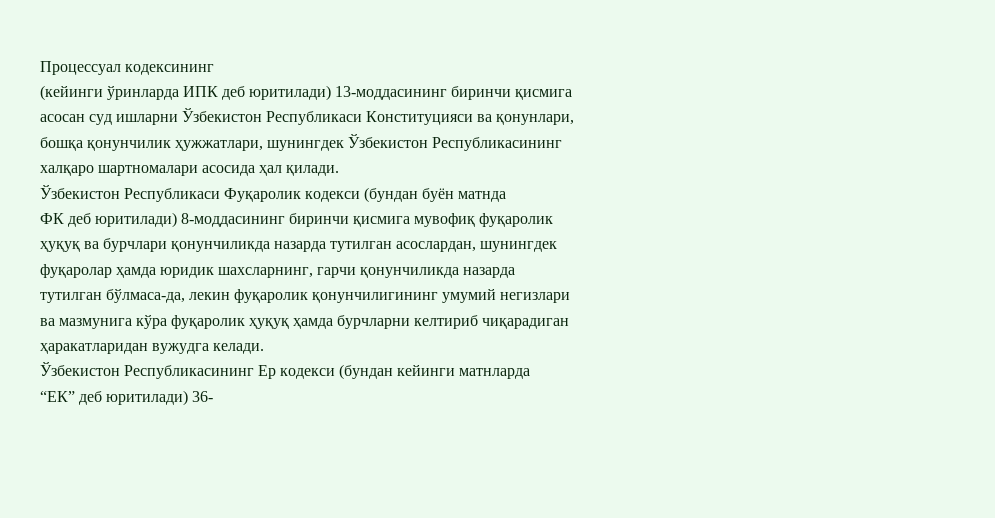Процессуал кодексининг
(кейинги ўринларда ИПК деб юритилади) 13-моддасининг биринчи қисмига
асосан суд ишларни Ўзбекистон Республикаси Конституцияси ва қонунлари,
бошқа қонунчилик ҳужжатлари, шунингдек Ўзбекистон Республикасининг
халқаро шартномалари асосида ҳал қилади.
Ўзбекистон Республикаси Фуқаролик кодекси (бундан буён матнда
ФК деб юритилади) 8-моддасининг биринчи қисмига мувофиқ фуқаролик
ҳуқуқ ва бурчлари қонунчиликда назарда тутилган асослардан, шунингдек
фуқаролар ҳамда юридик шахсларнинг, гарчи қонунчиликда назарда
тутилган бўлмаса-да, лекин фуқаролик қонунчилигининг умумий негизлари
ва мазмунига кўра фуқаролик ҳуқуқ ҳамда бурчларни келтириб чиқарадиган
ҳаракатларидан вужудга келади.
Ўзбекистон Республикасининг Ер кодекси (бундан кейинги матнларда
“ЕК” деб юритилади) 36-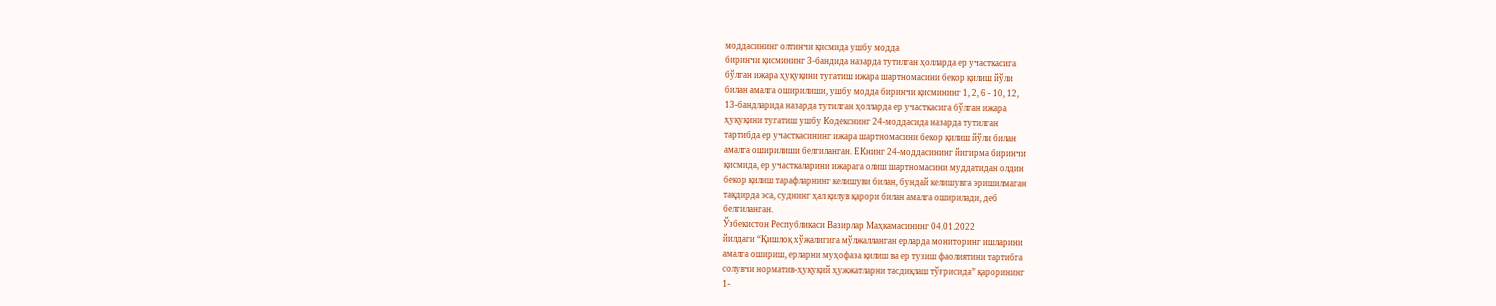моддасининг олтинчи қисмида ушбу модда
биринчи қисмининг 3-бандида назарда тутилган ҳолларда ер участкасига
бўлган ижара ҳуқуқини тугатиш ижара шартномасини бекор қилиш йўли
билан амалга оширилиши, ушбу модда биринчи қисмининг 1, 2, 6 - 10, 12,
13-бандларида назарда тутилган ҳолларда ер участкасига бўлган ижара
ҳуқуқини тугатиш ушбу Кодекснинг 24-моддасида назарда тутилган
тартибда ер участкасининг ижара шартномасини бекор қилиш йўли билан
амалга оширилиши белгиланган. ЕКнинг 24-моддасининг йигирма биринчи
қисмида, ер участкаларини ижарага олиш шартномасини муддатидан олдин
бекор қилиш тарафларнинг келишуви билан, бундай келишувга эришилмаган
тақдирда эса, суднинг ҳал қилув қарори билан амалга оширилади, деб
белгиланган.
Ўзбекистон Республикаси Вазирлар Маҳкамасининг 04.01.2022
йилдаги “Қишлоқ хўжалигига мўлжалланган ерларда мониторинг ишларини
амалга ошириш, ерларни муҳофаза қилиш ва ер тузиш фаолиятини тартибга
солувчи норматив-ҳуқуқий ҳужжатларни тасдиқлаш тўғрисида” қарорининг
1-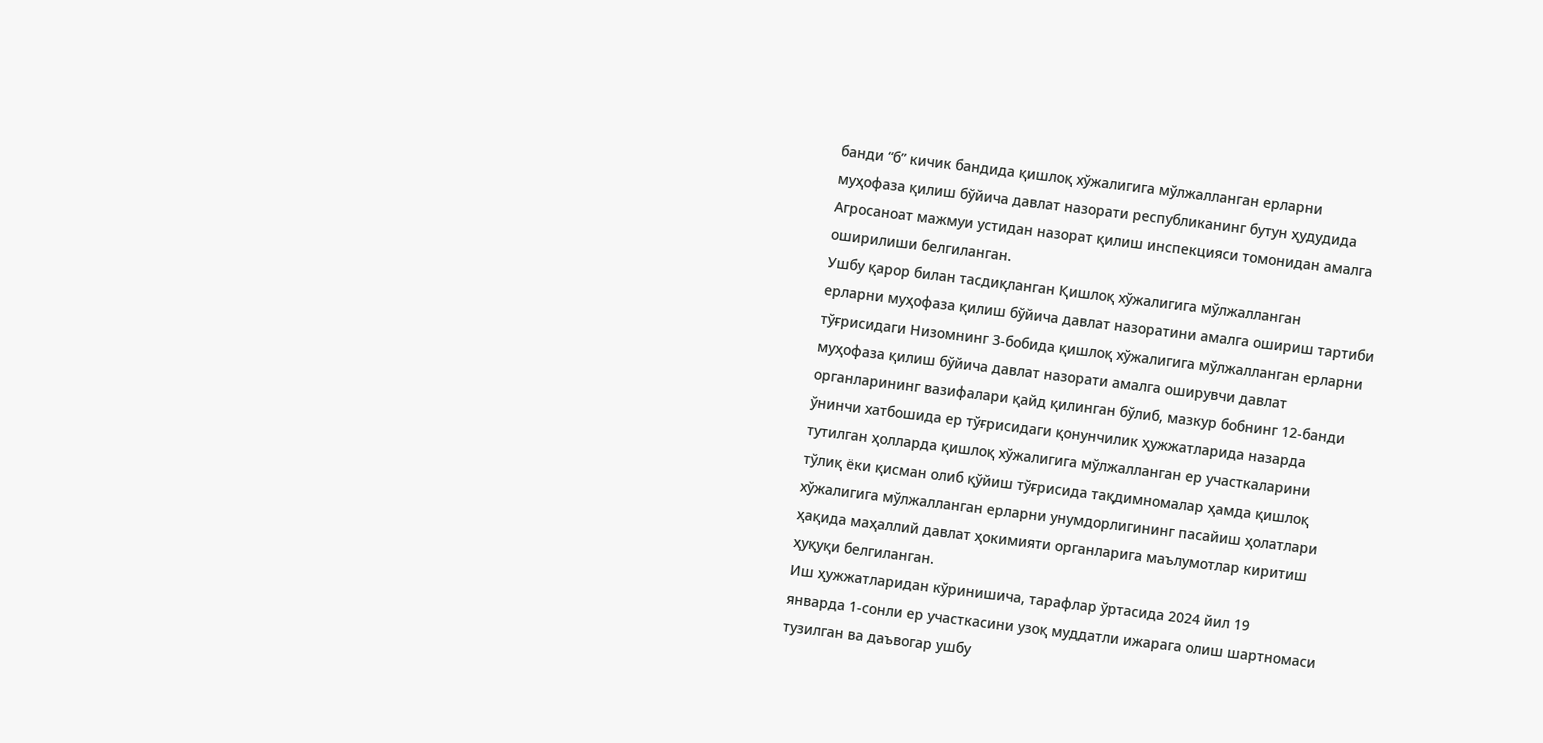банди “б” кичик бандида қишлоқ хўжалигига мўлжалланган ерларни
муҳофаза қилиш бўйича давлат назорати республиканинг бутун ҳудудида
Агросаноат мажмуи устидан назорат қилиш инспекцияси томонидан амалга
оширилиши белгиланган.
Ушбу қарор билан тасдиқланган Қишлоқ хўжалигига мўлжалланган
ерларни муҳофаза қилиш бўйича давлат назоратини амалга ошириш тартиби
тўғрисидаги Низомнинг 3-бобида қишлоқ хўжалигига мўлжалланган ерларни
муҳофаза қилиш бўйича давлат назорати амалга оширувчи давлат
органларининг вазифалари қайд қилинган бўлиб, мазкур бобнинг 12-банди
ўнинчи хатбошида ер тўғрисидаги қонунчилик ҳужжатларида назарда
тутилган ҳолларда қишлоқ хўжалигига мўлжалланган ер участкаларини
тўлиқ ёки қисман олиб қўйиш тўғрисида тақдимномалар ҳамда қишлоқ
хўжалигига мўлжалланган ерларни унумдорлигининг пасайиш ҳолатлари
ҳақида маҳаллий давлат ҳокимияти органларига маълумотлар киритиш
ҳуқуқи белгиланган.
Иш ҳужжатларидан кўринишича, тарафлар ўртасида 2024 йил 19
январда 1-сонли ер участкасини узоқ муддатли ижарага олиш шартномаси
тузилган ва даъвогар ушбу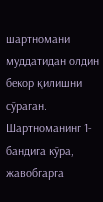шартномани муддатидан олдин бекор қилишни
сўраган.
Шартноманинг 1- бандига кўра, жавобгарга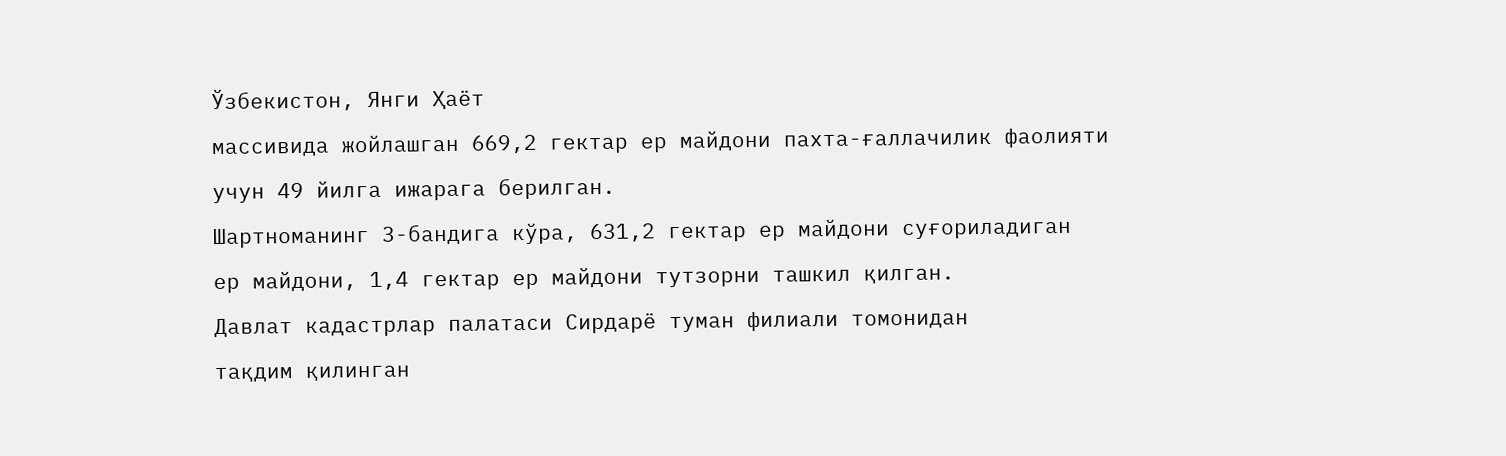Ўзбекистон, Янги Ҳаёт
массивида жойлашган 669,2 гектар ер майдони пахта-ғаллачилик фаолияти
учун 49 йилга ижарага берилган.
Шартноманинг 3-бандига кўра, 631,2 гектар ер майдони суғориладиган
ер майдони, 1,4 гектар ер майдони тутзорни ташкил қилган.
Давлат кадастрлар палатаси Сирдарё туман филиали томонидан
тақдим қилинган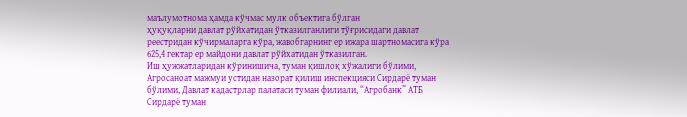маълумотнома ҳамда кўчмас мулк объектига бўлган
ҳуқуқларни давлат рўйхатидан ўтказилганлиги тўғрисидаги давлат
реестридан кўчирмаларга кўра, жавобгарнинг ер ижара шартномасига кўра
625,4 гектар ер майдони давлат рўйхатидан ўтказилган.
Иш ҳужжатларидан кўринишича, туман қишлоқ хўжалиги бўлими,
Агросаноат мажмуи устидан назорат қилиш инспекцияси Сирдарё туман
бўлими, Давлат кадастрлар палатаси туман филиали, “Агробанк” АТБ
Сирдарё туман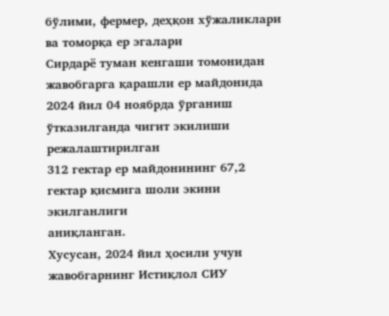бўлими, фермер, деҳқон хўжаликлари ва томорқа ер эгалари
Сирдарё туман кенгаши томонидан жавобгарга қарашли ер майдонида
2024 йил 04 ноябрда ўрганиш ўтказилганда чигит экилиши режалаштирилган
312 гектар ер майдонининг 67,2 гектар қисмига шоли экини экилганлиги
аниқланган.
Хусусан, 2024 йил ҳосили учун жавобгарнинг Истиқлол СИУ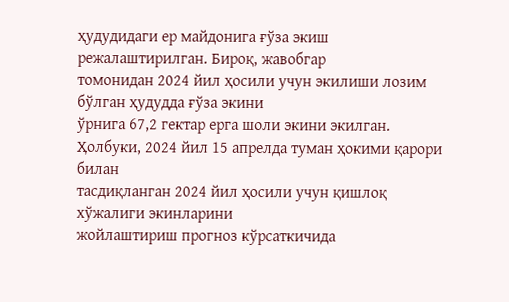ҳудудидаги ер майдонига ғўза экиш режалаштирилган. Бироқ, жавобгар
томонидан 2024 йил ҳосили учун экилиши лозим бўлган ҳудудда ғўза экини
ўрнига 67,2 гектар ерга шоли экини экилган.
Ҳолбуки, 2024 йил 15 апрелда туман ҳокими қарори билан
тасдиқланган 2024 йил ҳосили учун қишлоқ хўжалиги экинларини
жойлаштириш прогноз кўрсаткичида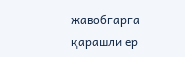жавобгарга қарашли ер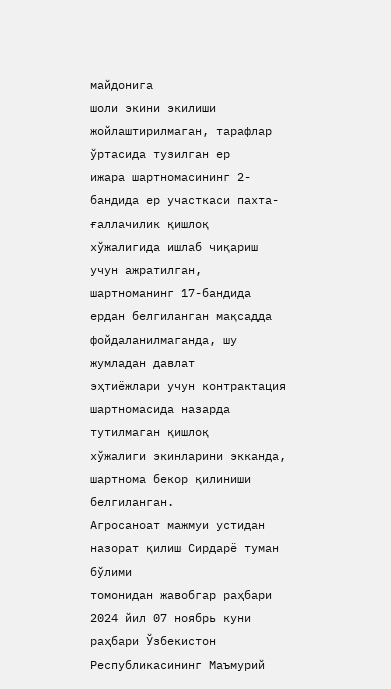майдонига
шоли экини экилиши жойлаштирилмаган, тарафлар ўртасида тузилган ер
ижара шартномасининг 2-бандида ер участкаси пахта-ғаллачилик қишлоқ
хўжалигида ишлаб чиқариш учун ажратилган, шартноманинг 17-бандида
ердан белгиланган мақсадда фойдаланилмаганда, шу жумладан давлат
эҳтиёжлари учун контрактация шартномасида назарда тутилмаган қишлоқ
хўжалиги экинларини экканда, шартнома бекор қилиниши белгиланган.
Агросаноат мажмуи устидан назорат қилиш Сирдарё туман бўлими
томонидан жавобгар раҳбари 2024 йил 07 ноябрь куни раҳбари Ўзбекистон
Республикасининг Маъмурий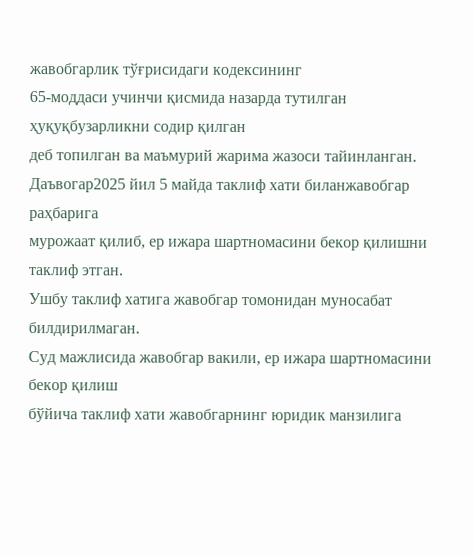жавобгарлик тўғрисидаги кодексининг
65-моддаси учинчи қисмида назарда тутилган ҳуқуқбузарликни содир қилган
деб топилган ва маъмурий жарима жазоси тайинланган.
Даъвогар2025 йил 5 майда таклиф хати биланжавобгар раҳбарига
мурожаат қилиб, ер ижара шартномасини бекор қилишни таклиф этган.
Ушбу таклиф хатига жавобгар томонидан муносабат билдирилмаган.
Суд мажлисида жавобгар вакили, ер ижара шартномасини бекор қилиш
бўйича таклиф хати жавобгарнинг юридик манзилига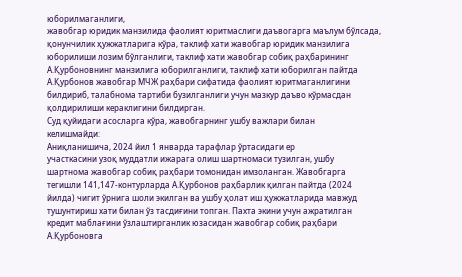юборилмаганлиги,
жавобгар юридик манзилида фаолият юритмаслиги даъвогарга маълум бўлсада, қонунчилик ҳужжатларига кўра, таклиф хати жавобгар юридик манзилига
юборилиши лозим бўлганлиги, таклиф хати жавобгар собиқ раҳбарининг
А.Қурбоновнинг манзилига юборилганлиги, таклиф хати юборилган пайтда
А.Қурбонов жавобгар МЧЖ раҳбари сифатида фаолият юритмаганлигини
билдириб, талабнома тартиби бузилганлиги учун мазкур даъво кўрмасдан
қолдирилиши кераклигини билдирган.
Суд қуйидаги асосларга кўра, жавобгарнинг ушбу важлари билан
келишмайди:
Аниқланишича, 2024 йил 1 январда тарафлар ўртасидаги ер
участкасини узоқ муддатли ижарага олиш шартномаси тузилган, ушбу
шартнома жавобгар собиқ раҳбари томонидан имзоланган. Жавобгарга
тегишли 141,147-контурларда А.Қурбонов раҳбарлик қилган пайтда (2024
йилда) чигит ўрнига шоли экилган ва ушбу ҳолат иш ҳужжатларида мавжуд
тушунтириш хати билан ўз тасдиғини топган. Пахта экини учун ажратилган
кредит маблағини ўзлаштирганлик юзасидан жавобгар собиқ раҳбари
А.Қурбоновга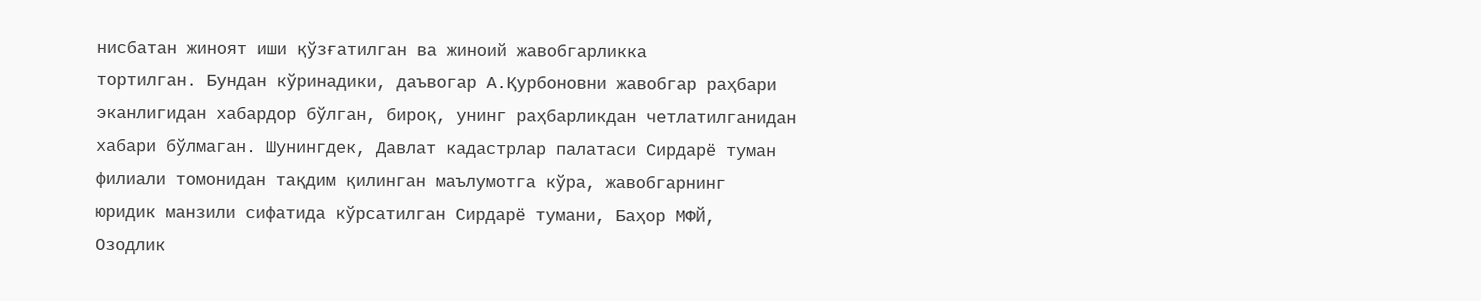нисбатан жиноят иши қўзғатилган ва жиноий жавобгарликка
тортилган. Бундан кўринадики, даъвогар А.Қурбоновни жавобгар раҳбари
эканлигидан хабардор бўлган, бироқ, унинг раҳбарликдан четлатилганидан
хабари бўлмаган. Шунингдек, Давлат кадастрлар палатаси Сирдарё туман
филиали томонидан тақдим қилинган маълумотга кўра, жавобгарнинг
юридик манзили сифатида кўрсатилган Сирдарё тумани, Баҳор МФЙ,
Озодлик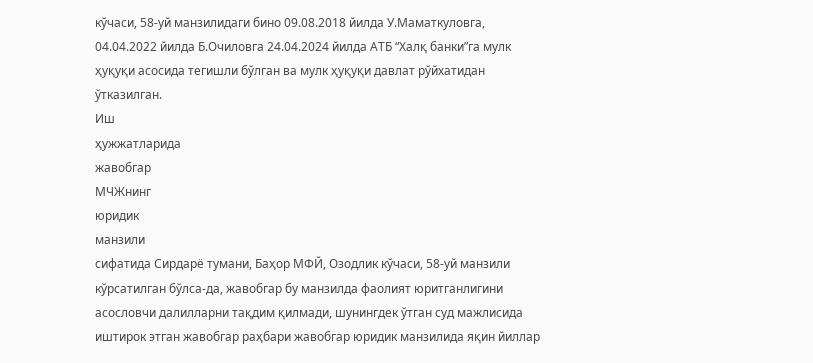кўчаси, 58-уй манзилидаги бино 09.08.2018 йилда У.Маматкуловга,
04.04.2022 йилда Б.Очиловга 24.04.2024 йилда АТБ “Халқ банки”га мулк
ҳуқуқи асосида тегишли бўлган ва мулк ҳуқуқи давлат рўйхатидан
ўтказилган.
Иш
ҳужжатларида
жавобгар
МЧЖнинг
юридик
манзили
сифатида Сирдарё тумани, Баҳор МФЙ, Озодлик кўчаси, 58-уй манзили
кўрсатилган бўлса-да, жавобгар бу манзилда фаолият юритганлигини
асословчи далилларни тақдим қилмади, шунингдек ўтган суд мажлисида
иштирок этган жавобгар раҳбари жавобгар юридик манзилида яқин йиллар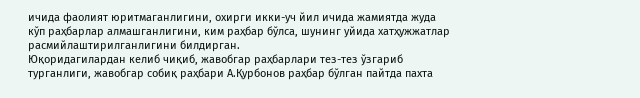ичида фаолият юритмаганлигини, охирги икки-уч йил ичида жамиятда жуда
кўп раҳбарлар алмашганлигини, ким раҳбар бўлса, шунинг уйида хатҳужжатлар расмийлаштирилганлигини билдирган.
Юқоридагилардан келиб чиқиб, жавобгар раҳбарлари тез-тез ўзгариб
турганлиги, жавобгар собиқ раҳбари А.Қурбонов раҳбар бўлган пайтда пахта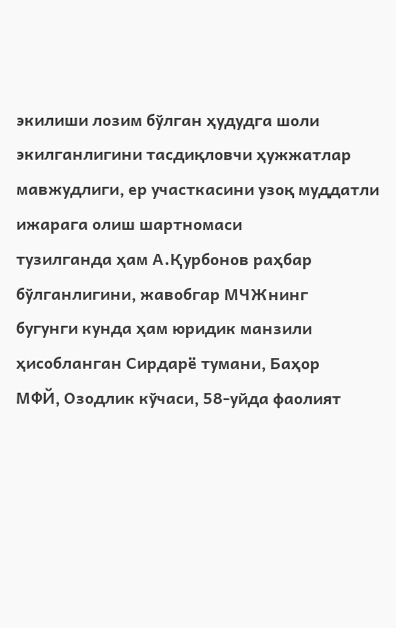экилиши лозим бўлган ҳудудга шоли экилганлигини тасдиқловчи ҳужжатлар
мавжудлиги, ер участкасини узоқ муддатли ижарага олиш шартномаси
тузилганда ҳам А.Қурбонов раҳбар бўлганлигини, жавобгар МЧЖнинг
бугунги кунда ҳам юридик манзили ҳисобланган Сирдарё тумани, Баҳор
МФЙ, Озодлик кўчаси, 58-уйда фаолият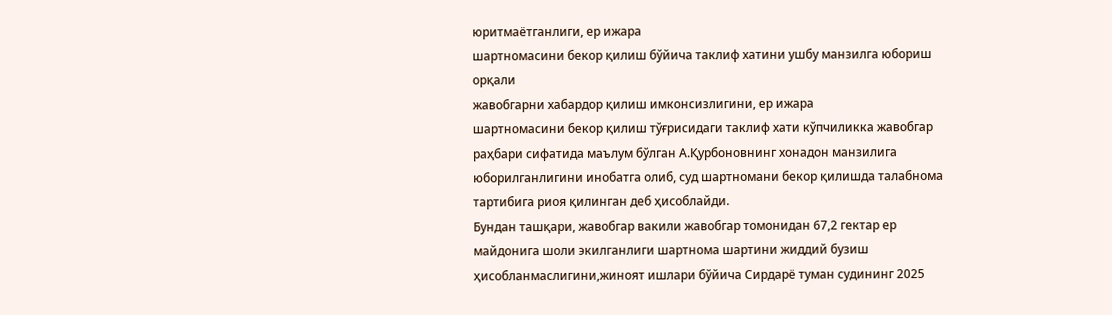юритмаётганлиги, ер ижара
шартномасини бекор қилиш бўйича таклиф хатини ушбу манзилга юбориш
орқали
жавобгарни хабардор қилиш имконсизлигини, ер ижара
шартномасини бекор қилиш тўғрисидаги таклиф хати кўпчиликка жавобгар
раҳбари сифатида маълум бўлган А.Қурбоновнинг хонадон манзилига
юборилганлигини инобатга олиб, суд шартномани бекор қилишда талабнома
тартибига риоя қилинган деб ҳисоблайди.
Бундан ташқари, жавобгар вакили жавобгар томонидан 67,2 гектар ер
майдонига шоли экилганлиги шартнома шартини жиддий бузиш
ҳисобланмаслигини,жиноят ишлари бўйича Сирдарё туман судининг 2025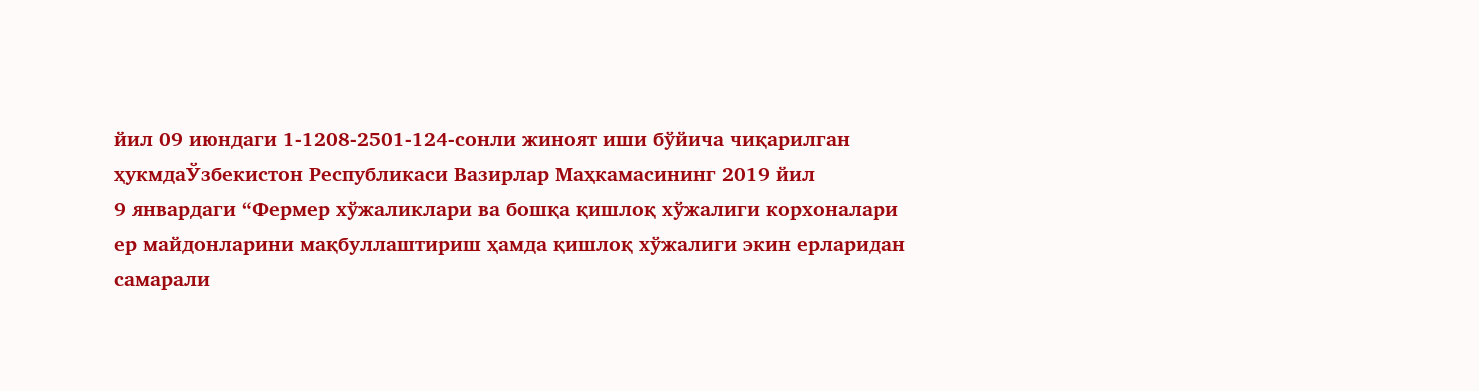йил 09 июндаги 1-1208-2501-124-сонли жиноят иши бўйича чиқарилган
ҳукмдаЎзбекистон Республикаси Вазирлар Маҳкамасининг 2019 йил
9 январдаги “Фермер хўжаликлари ва бошқа қишлоқ хўжалиги корхоналари
ер майдонларини мақбуллаштириш ҳамда қишлоқ хўжалиги экин ерларидан
самарали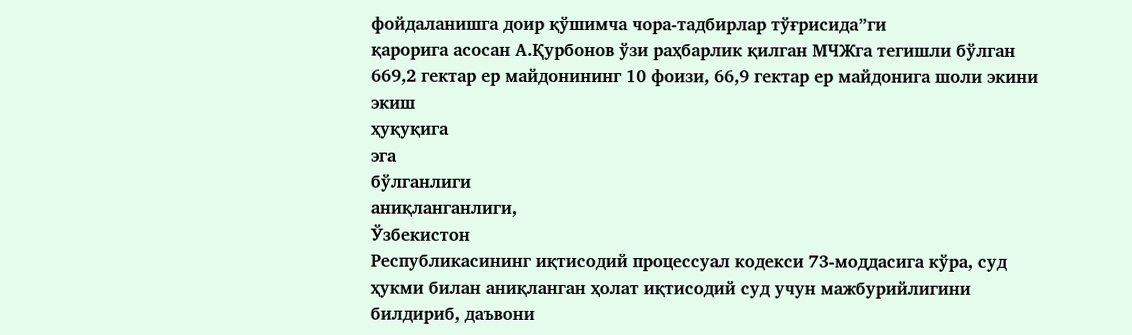фойдаланишга доир қўшимча чора-тадбирлар тўғрисида”ги
қарорига асосан А.Қурбонов ўзи раҳбарлик қилган МЧЖга тегишли бўлган
669,2 гектар ер майдонининг 10 фоизи, 66,9 гектар ер майдонига шоли экини
экиш
ҳуқуқига
эга
бўлганлиги
аниқланганлиги,
Ўзбекистон
Республикасининг иқтисодий процессуал кодекси 73-моддасига кўра, суд
ҳукми билан аниқланган ҳолат иқтисодий суд учун мажбурийлигини
билдириб, даъвони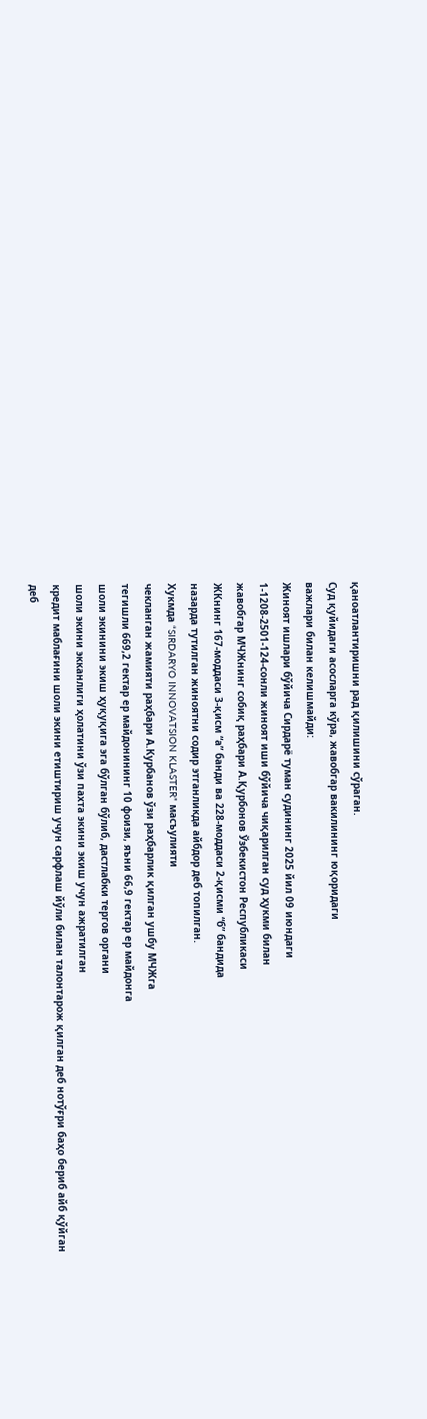қаноатлантиришни рад қилишини сўраган.
Суд қуйидаги асосларга кўра, жавобгар вакилининг юқоридаги
важлари билан келишмайди:
Жиноят ишлари бўйича Сирдарё туман судининг 2025 йил 09 июндаги
1-1208-2501-124-сонли жиноят иши бўйича чиқарилган суд ҳукми билан
жавобгар МЧЖнинг собиқ раҳбари А.Қурбонов Ўзбекистон Республикаси
ЖКнинг 167-моддаси 3-қисм “а” банди ва 228-моддаси 2-қисми “б” бандида
назарда тутилган жиноятни содир этганликда айбдор деб топилган.
Хукмда “SIRDARYO INNOVATSION KLASTER” масъулияти
чекланган жамияти раҳбари А.Курбанов ўзи раҳбарлик қилган ушбу МЧЖга
тегишли 669,2 гектар ер майдонининг 10 фоизи, яъни 66,9 гектар ер майдонга
шоли экинини экиш ҳуқуқига эга бўлган бўлиб, дастлабки тергов органи
шоли экини экканлиги ҳолатини ўзи пахта экини экиш учун ажратилган
кредит маблағини шоли экини етиштириш учун сарфлаш йўли билан талонтарож қилган деб нотўғри баҳо бериб айб қўйган деб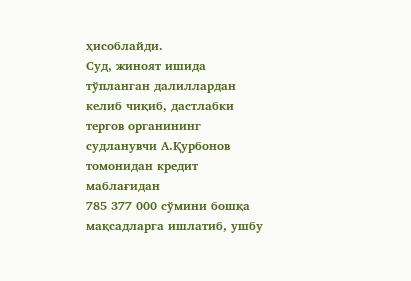ҳисоблайди.
Суд, жиноят ишида тўпланган далиллардан келиб чиқиб, дастлабки
тергов органининг судланувчи А.Қурбонов томонидан кредит маблағидан
785 377 000 сўмини бошқа мақсадларга ишлатиб, ушбу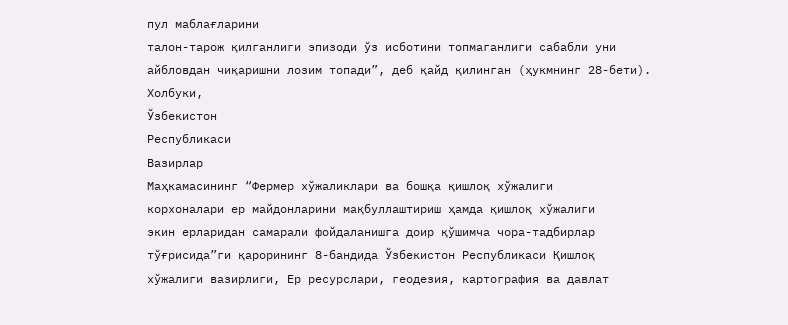пул маблағларини
талон-тарож қилганлиги эпизоди ўз исботини топмаганлиги сабабли уни
айбловдан чиқаришни лозим топади”, деб қайд қилинган (ҳукмнинг 28-бети).
Холбуки,
Ўзбекистон
Республикаси
Вазирлар
Маҳкамасининг “Фермер хўжаликлари ва бошқа қишлоқ хўжалиги
корхоналари ер майдонларини мақбуллаштириш ҳамда қишлоқ хўжалиги
экин ерларидан самарали фойдаланишга доир қўшимча чора-тадбирлар
тўғрисида”ги қарорининг 8-бандида Ўзбекистон Республикаси Қишлоқ
хўжалиги вазирлиги, Ер ресурслари, геодезия, картография ва давлат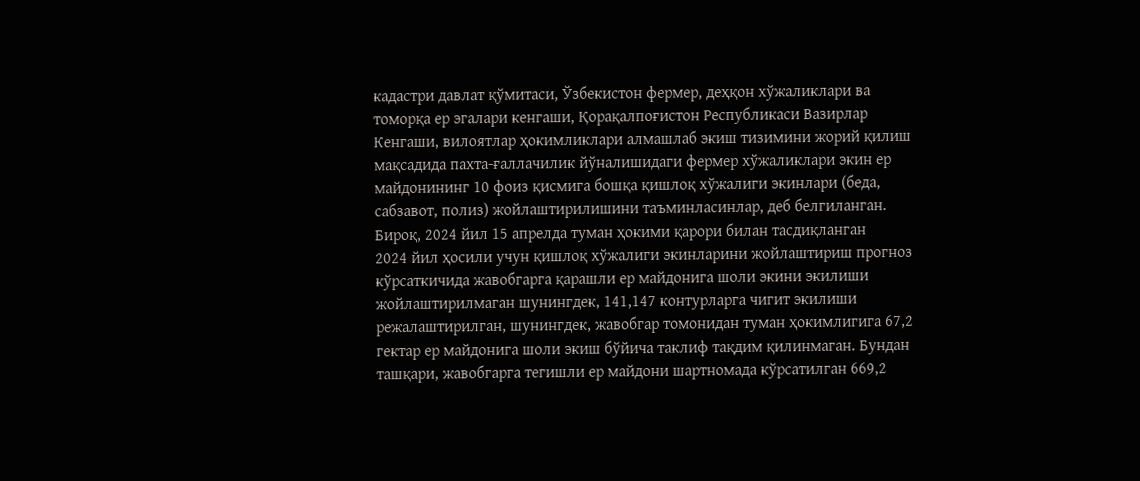кадастри давлат қўмитаси, Ўзбекистон фермер, деҳқон хўжаликлари ва
томорқа ер эгалари кенгаши, Қорақалпоғистон Республикаси Вазирлар
Кенгаши, вилоятлар ҳокимликлари алмашлаб экиш тизимини жорий қилиш
мақсадида пахта-ғаллачилик йўналишидаги фермер хўжаликлари экин ер
майдонининг 10 фоиз қисмига бошқа қишлоқ хўжалиги экинлари (беда,
сабзавот, полиз) жойлаштирилишини таъминласинлар, деб белгиланган.
Бироқ, 2024 йил 15 апрелда туман ҳокими қарори билан тасдиқланган
2024 йил ҳосили учун қишлоқ хўжалиги экинларини жойлаштириш прогноз
кўрсаткичида жавобгарга қарашли ер майдонига шоли экини экилиши
жойлаштирилмаган шунингдек, 141,147 контурларга чигит экилиши
режалаштирилган, шунингдек, жавобгар томонидан туман ҳокимлигига 67,2
гектар ер майдонига шоли экиш бўйича таклиф тақдим қилинмаган. Бундан
ташқари, жавобгарга тегишли ер майдони шартномада кўрсатилган 669,2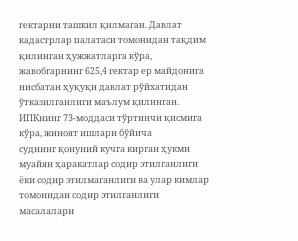гектарни ташкил қилмаган. Давлат кадастрлар палатаси томонидан тақдим
қилинган ҳужжатларга кўра, жавобгарнинг 625,4 гектар ер майдонига
нисбатан ҳуқуқи давлат рўйхатидан ўтказилганлиги маълум қилинган.
ИПКнинг 73-моддаси тўртинчи қисмига кўра, жиноят ишлари бўйича
суднинг қонуний кучга кирган ҳукми муайян ҳаракатлар содир этилганлиги
ёки содир этилмаганлиги ва улар кимлар томонидан содир этилганлиги
масалалари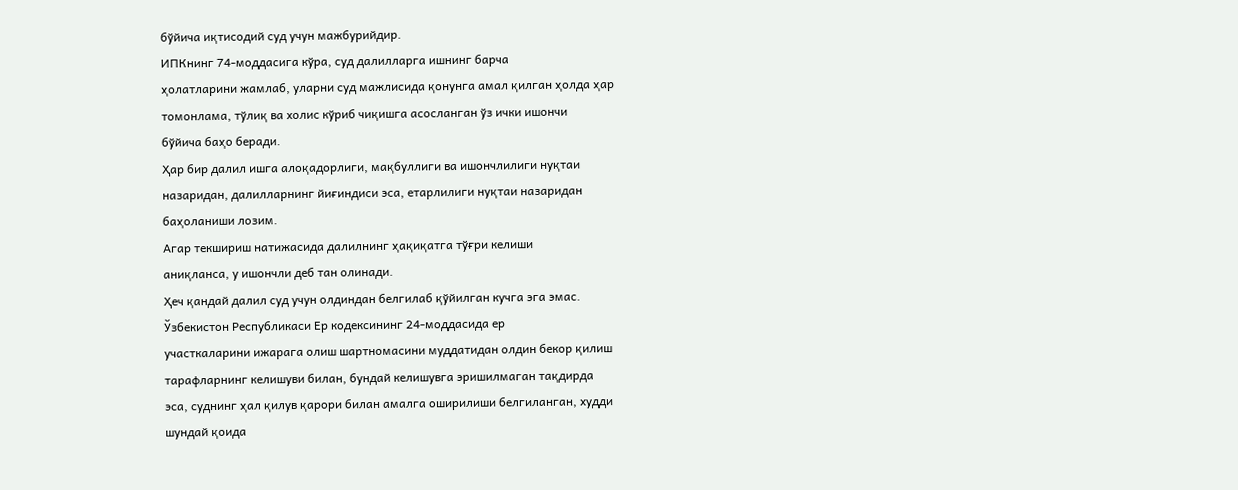бўйича иқтисодий суд учун мажбурийдир.
ИПКнинг 74-моддасига кўра, суд далилларга ишнинг барча
ҳолатларини жамлаб, уларни суд мажлисида қонунга амал қилган ҳолда ҳар
томонлама, тўлиқ ва холис кўриб чиқишга асосланган ўз ички ишончи
бўйича баҳо беради.
Ҳар бир далил ишга алоқадорлиги, мақбуллиги ва ишончлилиги нуқтаи
назаридан, далилларнинг йиғиндиси эса, етарлилиги нуқтаи назаридан
баҳоланиши лозим.
Агар текшириш натижасида далилнинг ҳақиқатга тўғри келиши
аниқланса, у ишончли деб тан олинади.
Ҳеч қандай далил суд учун олдиндан белгилаб қўйилган кучга эга эмас.
Ўзбекистон Республикаси Ер кодексининг 24-моддасида ер
участкаларини ижарага олиш шартномасини муддатидан олдин бекор қилиш
тарафларнинг келишуви билан, бундай келишувга эришилмаган тақдирда
эса, суднинг ҳал қилув қарори билан амалга оширилиши белгиланган, худди
шундай қоида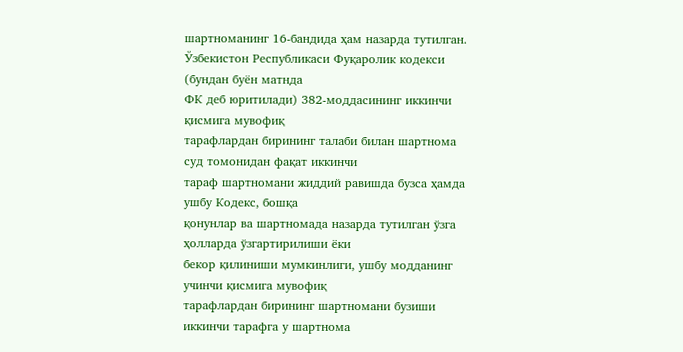шартноманинг 16-бандида ҳам назарда тутилган.
Ўзбекистон Республикаси Фуқаролик кодекси (бундан буён матнда
ФК деб юритилади) 382-моддасининг иккинчи қисмига мувофиқ
тарафлардан бирининг талаби билан шартнома суд томонидан фақат иккинчи
тараф шартномани жиддий равишда бузса ҳамда ушбу Кодекс, бошқа
қонунлар ва шартномада назарда тутилган ўзга ҳолларда ўзгартирилиши ёки
бекор қилиниши мумкинлиги, ушбу модданинг учинчи қисмига мувофиқ
тарафлардан бирининг шартномани бузиши иккинчи тарафга у шартнома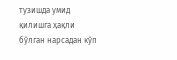тузишда умид қилишга ҳақли бўлган нарсадан кўп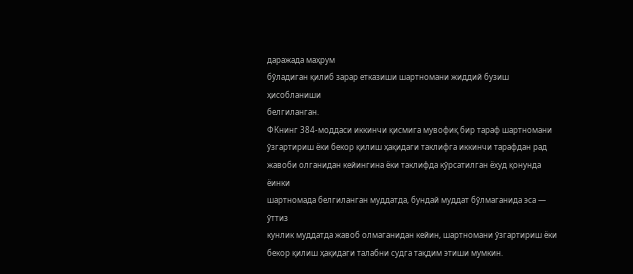даражада маҳрум
бўладиган қилиб зарар етказиши шартномани жиддий бузиш ҳисобланиши
белгиланган.
ФКнинг 384-моддаси иккинчи қисмига мувофиқ бир тараф шартномани
ўзгартириш ёки бекор қилиш ҳақидаги таклифга иккинчи тарафдан рад
жавоби олганидан кейингина ёки таклифда кўрсатилган ёхуд қонунда ёинки
шартномада белгиланган муддатда, бундай муддат бўлмаганида эса — ўттиз
кунлик муддатда жавоб олмаганидан кейин, шартномани ўзгартириш ёки
бекор қилиш ҳақидаги талабни судга тақдим этиши мумкин.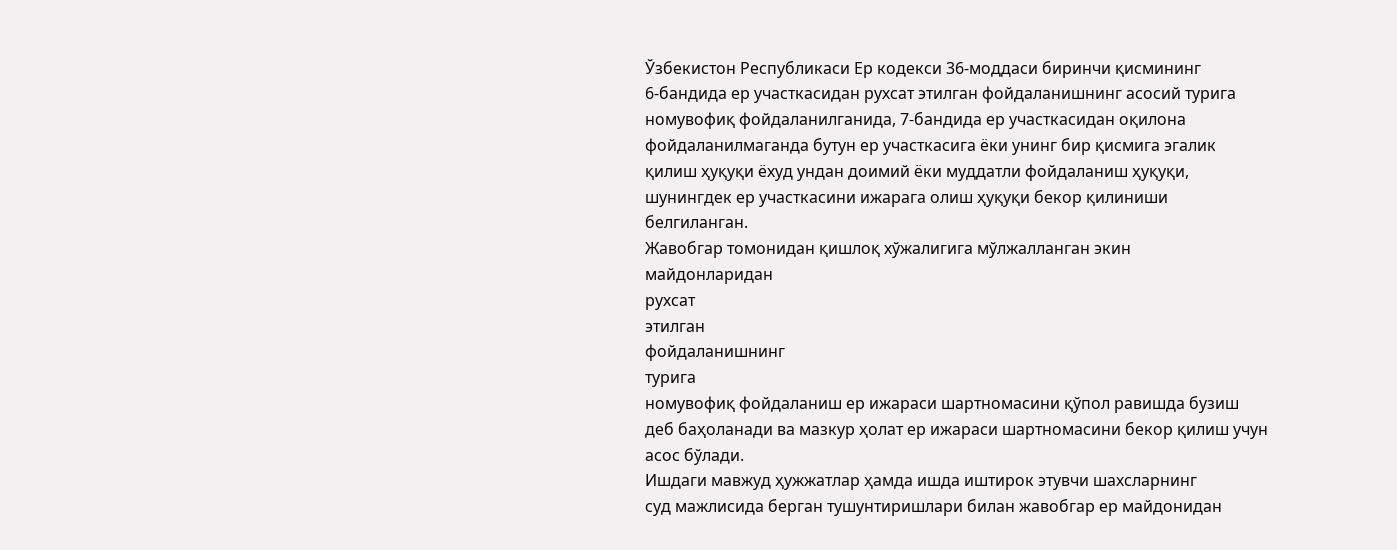Ўзбекистон Республикаси Ер кодекси 36-моддаси биринчи қисмининг
6-бандида ер участкасидан рухсат этилган фойдаланишнинг асосий турига
номувофиқ фойдаланилганида, 7-бандида ер участкасидан оқилона
фойдаланилмаганда бутун ер участкасига ёки унинг бир қисмига эгалик
қилиш ҳуқуқи ёхуд ундан доимий ёки муддатли фойдаланиш ҳуқуқи,
шунингдек ер участкасини ижарага олиш ҳуқуқи бекор қилиниши
белгиланган.
Жавобгар томонидан қишлоқ хўжалигига мўлжалланган экин
майдонларидан
рухсат
этилган
фойдаланишнинг
турига
номувофиқ фойдаланиш ер ижараси шартномасини қўпол равишда бузиш
деб баҳоланади ва мазкур ҳолат ер ижараси шартномасини бекор қилиш учун
асос бўлади.
Ишдаги мавжуд ҳужжатлар ҳамда ишда иштирок этувчи шахсларнинг
суд мажлисида берган тушунтиришлари билан жавобгар ер майдонидан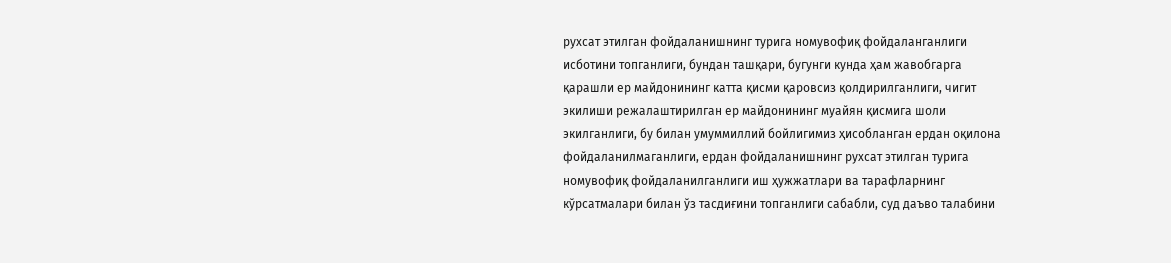рухсат этилган фойдаланишнинг турига номувофиқ фойдаланганлиги
исботини топганлиги, бундан ташқари, бугунги кунда ҳам жавобгарга
қарашли ер майдонининг катта қисми қаровсиз қолдирилганлиги, чигит
экилиши режалаштирилган ер майдонининг муайян қисмига шоли
экилганлиги, бу билан умуммиллий бойлигимиз ҳисобланган ердан оқилона
фойдаланилмаганлиги, ердан фойдаланишнинг рухсат этилган турига
номувофиқ фойдаланилганлиги иш ҳужжатлари ва тарафларнинг
кўрсатмалари билан ўз тасдиғини топганлиги сабабли, суд даъво талабини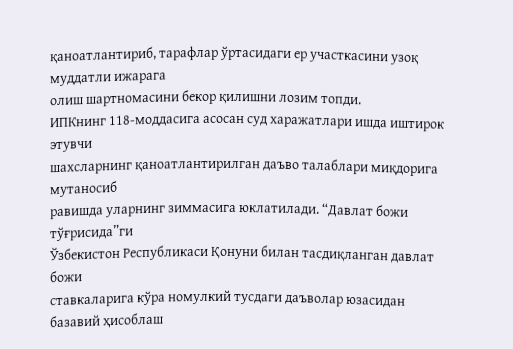қаноатлантириб, тарафлар ўртасидаги ер участкасини узоқ муддатли ижарага
олиш шартномасини бекор қилишни лозим топди.
ИПКнинг 118-моддасига асосан суд харажатлари ишда иштирок этувчи
шахсларнинг қаноатлантирилган даъво талаблари миқдорига мутаносиб
равишда уларнинг зиммасига юклатилади. “Давлат божи тўғрисида”ги
Ўзбекистон Республикаси Қонуни билан тасдиқланган давлат божи
ставкаларига кўра номулкий тусдаги даъволар юзасидан базавий ҳисоблаш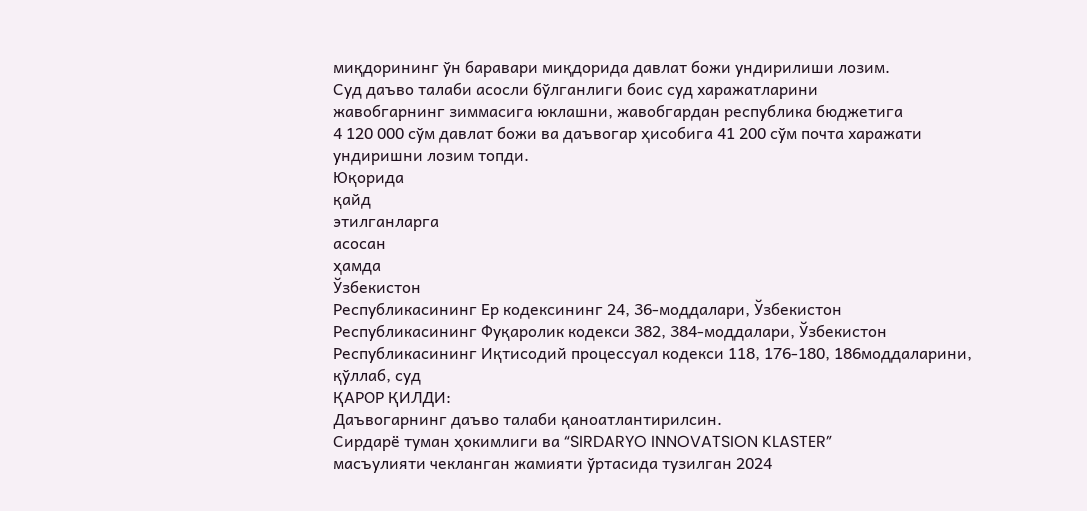миқдорининг ўн баравари миқдорида давлат божи ундирилиши лозим.
Суд даъво талаби асосли бўлганлиги боис суд харажатларини
жавобгарнинг зиммасига юклашни, жавобгардан республика бюджетига
4 120 000 сўм давлат божи ва даъвогар ҳисобига 41 200 сўм почта харажати
ундиришни лозим топди.
Юқорида
қайд
этилганларга
асосан
ҳамда
Ўзбекистон
Республикасининг Ер кодексининг 24, 36-моддалари, Ўзбекистон
Республикасининг Фуқаролик кодекси 382, 384-моддалари, Ўзбекистон
Республикасининг Иқтисодий процессуал кодекси 118, 176-180, 186моддаларини, қўллаб, суд
ҚАРОР ҚИЛДИ:
Даъвогарнинг даъво талаби қаноатлантирилсин.
Сирдарё туман ҳокимлиги ва “SIRDARYO INNOVATSION KLASTER”
масъулияти чекланган жамияти ўртасида тузилган 2024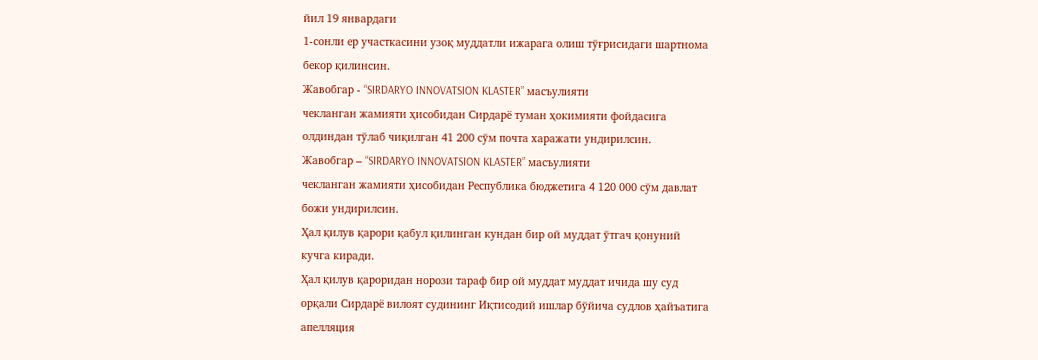йил 19 январдаги
1-сонли ер участкасини узоқ муддатли ижарага олиш тўғрисидаги шартнома
бекор қилинсин.
Жавобгар - “SIRDARYO INNOVATSION KLASTER” масъулияти
чекланган жамияти ҳисобидан Сирдарё туман ҳокимияти фойдасига
олдиндан тўлаб чиқилган 41 200 сўм почта харажати ундирилсин.
Жавобгар – “SIRDARYO INNOVATSION KLASTER” масъулияти
чекланган жамияти ҳисобидан Республика бюджетига 4 120 000 сўм давлат
божи ундирилсин.
Ҳал қилув қарори қабул қилинган кундан бир ой муддат ўтгач қонуний
кучга киради.
Ҳал қилув қароридан норози тараф бир ой муддат муддат ичида шу суд
орқали Сирдарё вилоят судининг Иқтисодий ишлар бўйича судлов ҳайъатига
апелляция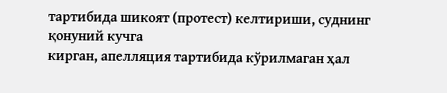тартибида шикоят (протест) келтириши, суднинг қонуний кучга
кирган, апелляция тартибида кўрилмаган ҳал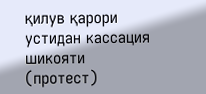қилув қарори устидан кассация
шикояти (протест)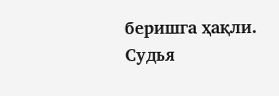беришга ҳақли.
Судья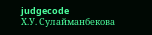judgecode
Х.У. Сулайманбекова